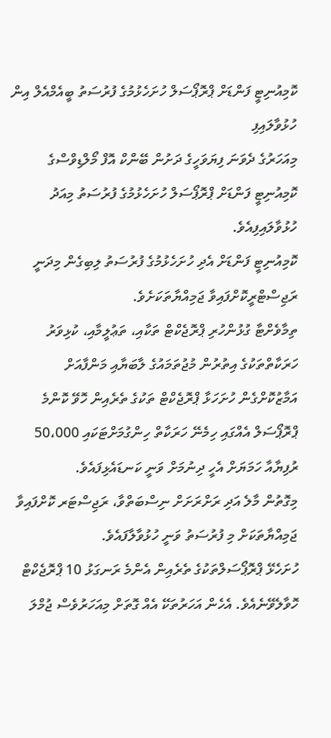ކޮމިއުނިޓީ ފަންޑަށް ޕްރޮޕޯސަލް ހުށަހެޅުމުގެ ފުރުސަތު ބީއެމްއެލް އިން ހުޅުވާލައިފި
މިއަހަރުގެ ދެވަނަ ފިޔަވަހީގެ ދަށުން ބޭންކް އޮފް މޯލްޑިވްސްގެ ކޮމިއުނިޓީ ފަންޑަށް ޕްރޮޕޯސަލް ހުށަހެޅުމުގެ ފުރުސަތު މިއަދު ހުޅުވާލައިފިއެވެ.
ކޮމިއުނިޓީ ފަންޑަށް އެދި ހުށަހެޅުމުގެ ފުރުސަތު ލިބިގެން މިދަނީ ރަޖިސްޓްރީކޮށްފައިވާ ޖަމިއްޔާތަކަށެވެ.
ތިމާވެށްޓާ ގުޅުންހުރި ޕްރޮޖެކްޓް ތަކާއި، ތަޢުލީމާއި، ކުޅިވަރު ހަރަކާތްތަކުގެ އިތުރުން މުޖުތަމައުގެ ލާބަޔާއި މަންފާއަށް އަމާޒުކޮށްގެން ހުށަހަޅާ ޕްރޮޖެކްޓް ތަކުގެ ތެރެއިން ހޮވޭ ކޮންމެ ޕްރޮޕޯސަލް އެއްގައި ހިމެނޭ ހަރަކާތް ހިންގުމަށްޓަކައި 50،000 ރުފިޔާއާ ހަމަޔަށް އެހީ ދިނުމަށް ވަނީ ކަނޑައެޅިފައެވެ.
މިގޮތުން މާލެ އަދި ރަށްރަށަށް ނިސްބަތްވާ، ރަޖިސްޓަރ ކޮށްފައިވާ ޖަމިއްޔާތަކަށް މި ފުރުސަތު ވަނީ ހުޅުވާލާފައެވެ.
ހުށަހެޅޭ ޕްރޮޕޯސަލްތަކުގެ ތެރެއިން އެންމެ ރަނގަޅު 10 ޕްރޮޖެކްޓް ހޮވާލެވޭނެއެވެ. އެހެން އަހަރުތަކޭ އެއް ގޮތަށް މިއަހަރުވެސް ޖުމްލަ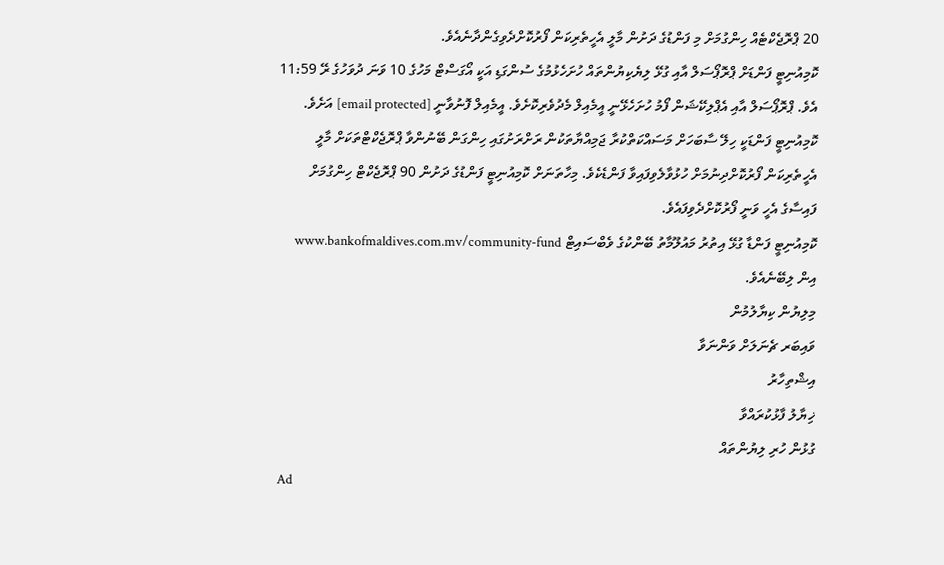20 ޕްރޮޖެކްޓެއް ހިންގުމަށް މި ފަންޑުގެ ދަށުން މާލީ އެހީތެރިކަން ފޯރުކޮށްދެވިގެންދާނެއެވެ.
ކޮމިއުނިޓީ ފަންޑަށް ޕްރޮޕޯސަލް އާއި ގުޅޭ ލިޔެކިޔުންތައް ހުށަހެޅުމުގެ ސުންގަޑި އަކީ އޯގަސްޓް މަހުގެ 10 ވަނަ ދުވަހުގެ ރޭ 11:59 އެވެ. ޕްރޮޕޯސަލް އާއި އެޕްލިކޭޝަން ފޯމު ހުށަހެޅޭނީ އީމެއިލް މެދުވެރިކޮށެވެ. އީމެއިލް ފޮނުވާނީ [email protected] އަށެވެ.
ކޮމިއުނިޓީ ފަންޑަކީ ހިލޭ ސާބަހަށް މަސައްކަތްކުރާ ޖަމިއްޔާތަކުން ރަށްރަށުގައި ހިންގަން ބޭނުންވާ ޕްރޮޖެކްޓްތަކަށް މާލީ އެހީތެރިކަން ފޯރުކޮށްދިނުމަށް ހުޅުވާލެވިފައިވާ ފަންޑެކެވެ. މިހާތަނަށް ކޮމިއުނިޓީ ފަންޑުގެ ދަށުން 90 ޕްރޮޖެކްޓް ހިންގުމަށް ފައިސާގެ އެހީ ވަނީ ފޯރުކޮށްދެވިފައެވެ.
ކޮމިއުނިޓީ ފަންޑާ ގުޅޭ އިތުރު މައުލޫމާތު ބޭންކުގެ ވެބްސައިޓް www.bankofmaldives.com.mv/community-fund އިން ލިބޭނެއެވެ.
މިލިޔުން ކިޔާލުމުން
ވައިބަރ ޗެނަލަށް ވަންނަވާ
އިޝްތިހާރު
ޚިޔާލު ފާޅުކުރައްވާ
ގުޅުން ހުރި ލިޔުންތައް
Ad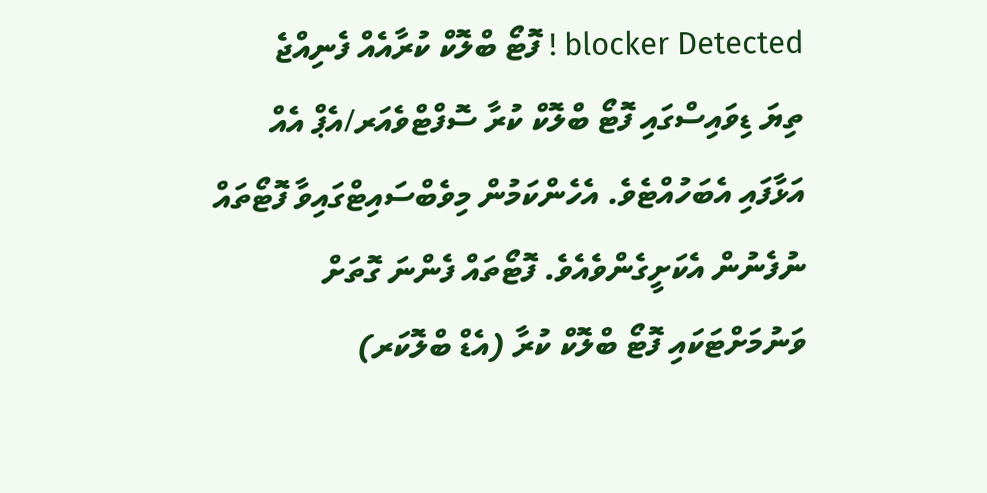blocker Detected ! ފޮޓޯ ބްލޮކް ކުރާއެއް ފެނިއްޖެ
ތިޔަ ޑިވައިސްގައި ފޮޓޯ ބްލޮކް ކުރާ ސޮފްޓްވެއަރ/އެޕް އެއް އަޅާފައި އެބަހުއްޓެވެ. އެހެންކަމުން މިވެބްސައިޓްގައިވާ ފޮޓޯތައް ނުފެނުން އެކަށީގެންވެއެވެ. ފޮޓޯތައް ފެންނަ ގޮތަށް ވަނުމަށްޓަކައި ފޮޓޯ ބްލޮކް ކުރާ (އެޑް ބްލޮކަރ)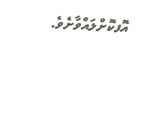އޮފކޮށްލައްވާށެވެ.